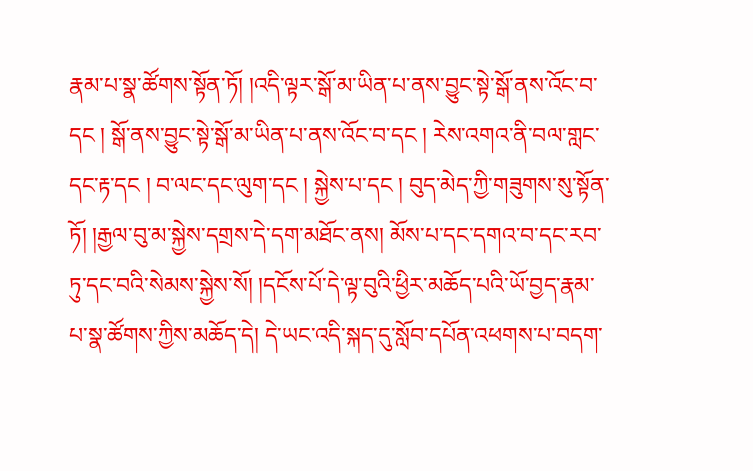རྣམ་པ་སྣ་ཚོགས་སྟོན་ཏོ། །འདི་ལྟར་སྒོ་མ་ཡིན་པ་ནས་བྱུང་སྟེ་སྒོ་ནས་འོང་བ་དང ། སྒོ་ནས་བྱུང་སྟེ་སྒོ་མ་ཡིན་པ་ནས་འོང་བ་དང ། རེས་འགའ་ནི་བལ་གླང་དང་རྟ་དང ། བ་ལང་དང་ལུག་དང ། སྐྱེས་པ་དང ། བུད་མེད་ཀྱི་གཟུགས་སུ་སྟོན་ཏོ། །རྒྱལ་བུ་མ་སྐྱེས་དགྲས་དེ་དག་མཐོང་ནས། མོས་པ་དང་དགའ་བ་དང་རབ་ཏུ་དང་བའི་སེམས་སྐྱེས་སོ། །དངོས་པོ་དེ་ལྟ་བུའི་ཕྱིར་མཆོད་པའི་ཡོ་བྱད་རྣམ་པ་སྣ་ཚོགས་ཀྱིས་མཆོད་དེ། དེ་ཡང་འདི་སྐད་དུ་སློབ་དཔོན་འཕགས་པ་བདག་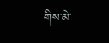གིས་མེ་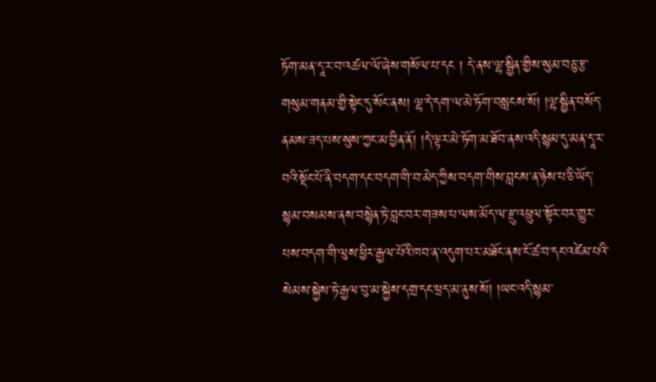ཏོག་མན་དཱ་ར་བ་འཚལ་ལོ་ཞེས་གསོལ་པ་དང ། དེ་ནས་ལྷ་སྦྱིན་གྱིས་སུམ་བཅུ་རྩ་གསུམ་གནམ་གྱི་སྟེང་དུ་སོང་ནས། ལྷ་དེ་དག་ལ་མེ་ཏོག་བསླངས་སོ། །ལྷ་སྦྱིན་བསོད་ནམས་ཟད་པས་སུས་ཀྱང་མ་བྱིན་ནོ། །དེ་ལྟར་མེ་ཏོག་མ་ཐོབ་ནས་འདི་སྙམ་དུ་མན་དཱ་ར་བའི་སྡོང་པོ་ནི་བདག་དང་བདག་གི་བ་མེད་ཀྱིས་བདག་གིས་བླངས་ན་ཉེས་པ་ཅི་ཡོད་སྙམ་བསམས་ནས་བསྙེན་ཏེ་བླང་བར་གཟས་པ་ལས་མོད་ལ་རྫུ་འཕྲུལ་སྟོར་བར་གྱུར་པས་བདག་གི་ལུས་ཕྱིར་རྒྱལ་པོའི་ཁབ་ན་འདུག་པར་མཐོང་ནས་ངོ་ཚ་བ་དང་འཛེམ་པའི་སེམས་སྐྱེས་ཏེ་རྒྱལ་བུ་མ་སྐྱེས་དགྲ་དང་ཕྲད་མ་ནུས་སོ། །ཡང་འདི་སྙམ་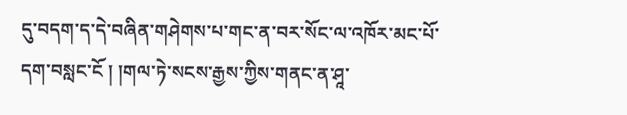དུ་བདག་ད་དེ་བཞིན་གཤེགས་པ་གང་ན་བར་སོང་ལ་འཁོར་མང་པོ་དག་བསླང་ངོ ། །གལ་ཏེ་སངས་རྒྱས་ཀྱིས་གནང་ན་ཤཱ་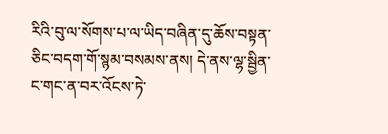རིའི་བུ་ལ་སོགས་པ་ལ་ཡིད་བཞིན་དུ་ཆོས་བསྟན་ཅིང་བདག་གོ་སྙམ་བསམས་ནས། དེ་ནས་ལྷ་སྦྱིན་ང་གང་ན་བར་འོངས་ཏེ་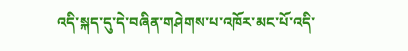འདི་སྐད་དུ་དེ་བཞིན་གཤེགས་པ་འཁོར་མང་པོ་འདི་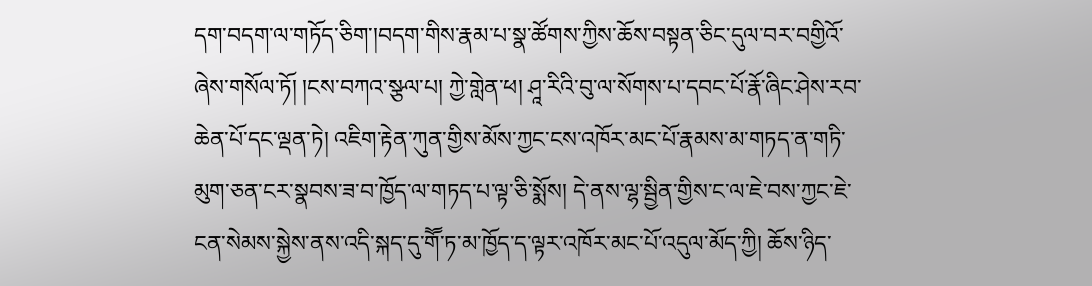དག་བདག་ལ་གཏོད་ཅིག་།བདག་གིས་རྣམ་པ་སྣ་ཚོགས་ཀྱིས་ཆོས་བསྟན་ཅིང་དུལ་བར་བགྱིའོ་ཞེས་གསོལ་ཏོ། །ངས་བཀའ་སྩལ་པ། ཀྱེ་གླེན་ཕ། ཤཱ་རིའི་བུ་ལ་སོགས་པ་དབང་པོ་རྣོ་ཞིང་ཤེས་རབ་ཆེན་པོ་དང་ལྡན་ཏེ། འཇིག་རྟེན་ཀུན་གྱིས་མོས་ཀྱང་ངས་འཁོར་མང་པོ་རྣམས་མ་གཏད་ན་གཏི་མུག་ཅན་ངར་སྣབས་ཟ་བ་ཁྱོད་ལ་གཏད་པ་ལྟ་ཅི་སྨོས། དེ་ནས་ལྷ་སྦྱིན་གྱིས་ང་ལ་ཇེ་བས་ཀྱང་ཇེ་ངན་སེམས་སྐྱེས་ནས་འདི་སྐད་དུ་གཽ་ཏ་མ་ཁྱོད་ད་ལྟར་འཁོར་མང་པོ་འདུལ་མོད་ཀྱི། ཆོས་ཉིད་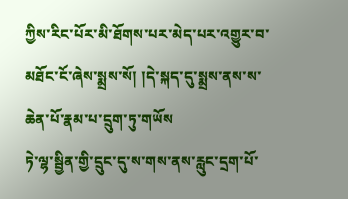ཀྱིས་རིང་པོར་མི་ཐོགས་པར་མེད་པར་འགྱུར་བ་མཐོང་ངོ་ཞེས་སྨྲས་སོ། །དེ་སྐད་དུ་སྨྲས་ནས་ས་ཆེན་པོ་རྣམ་པ་དྲུག་ཏུ་གཡོས
ཏེ་ལྷ་སྦྱིན་གྱི་དྲུང་དུ་ས་གས་ནས་རླུང་དྲག་པོ་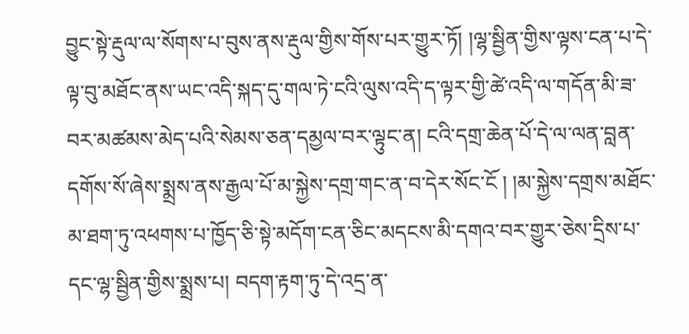བྱུང་སྟེ་རྡུལ་ལ་སོགས་པ་བུས་ནས་རྡུལ་གྱིས་གོས་པར་གྱུར་ཏོ། །ལྷ་སྦྱིན་གྱིས་ལྟས་ངན་པ་དེ་ལྟ་བུ་མཐོང་ནས་ཡང་འདི་སྐད་དུ་གལ་ཏེ་ངའི་ལུས་འདི་ད་ལྟར་གྱི་ཚེ་འདི་ལ་གདོན་མི་ཟ་བར་མཚམས་མེད་པའི་སེམས་ཅན་དམྱལ་བར་ལྟུང་ན། ངའི་དགྲ་ཆེན་པོ་དེ་ལ་ལན་བླན་དགོས་སོ་ཞེས་སྨྲས་ནས་རྒྱལ་པོ་མ་སྐྱེས་དགྲ་གང་ན་བ་དེར་སོང་ངོ ། །མ་སྐྱེས་དགྲས་མཐོང་མ་ཐག་ཏུ་འཕགས་པ་ཁྱོད་ཅི་སྟེ་མདོག་ངན་ཅིང་མདངས་མི་དགའ་བར་གྱུར་ཅེས་དྲིས་པ་དང་ལྷ་སྦྱིན་གྱིས་སྨྲས་པ། བདག་རྟག་ཏུ་དེ་འདྲ་ན་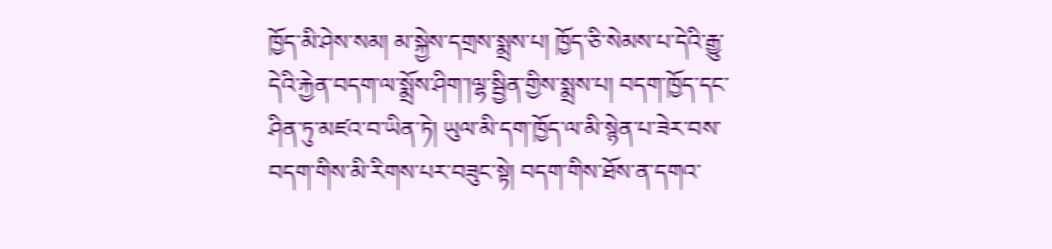ཁྱོད་མི་ཤེས་སམ། མ་སྐྱེས་དགྲས་སྨྲས་པ། ཁྱོད་ཅི་སེམས་པ་དེའི་རྒྱུ་དེའི་རྐྱེན་བདག་ལ་སྨྲོས་ཤིག་།ལྷ་སྦྱིན་གྱིས་སྨྲས་པ། བདག་ཁྱོད་དང་ཤིན་ཏུ་མཛའ་བ་ཡིན་ཏེ། ཡུལ་མི་དག་ཁྱོད་ལ་མི་སྙེན་པ་ཟེར་བས་བདག་གིས་མི་རིགས་པར་བཟུང་སྟེ། བདག་གིས་ཐོས་ན་དགའ་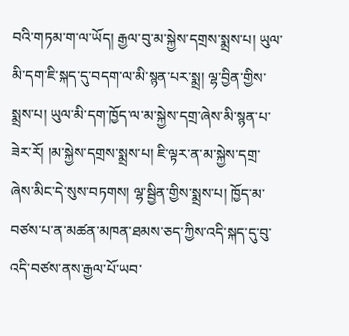བའི་གཏམ་ག་ལ་ཡོད། རྒྱལ་བུ་མ་སྐྱེས་དགྲས་སྨྲས་པ། ཡུལ་མི་དག་ཇི་སྐད་དུ་བདག་ལ་མི་སྙན་པར་སྨྲ། ལྷ་བྱིན་གྱིས་སྨྲས་པ། ཡུལ་མི་དག་ཁྱོད་ལ་མ་སྐྱེས་དགྲ་ཞེས་མི་སྙན་པ་ཟེར་རོ། །མ་སྐྱེས་དགྲས་སྨྲས་པ། ཇི་ལྟར་ན་མ་སྐྱེས་དགྲ་ཞེས་མིང་དེ་སུས་བཏགས། ལྷ་སྦྱིན་གྱིས་སྨྲས་པ། ཁྱོད་མ་བཙས་པ་ན་མཚན་མཁན་ཐམས་ཅད་ཀྱིས་འདི་སྐད་དུ་བུ་འདི་བཙས་ནས་རྒྱལ་པོ་ཡབ་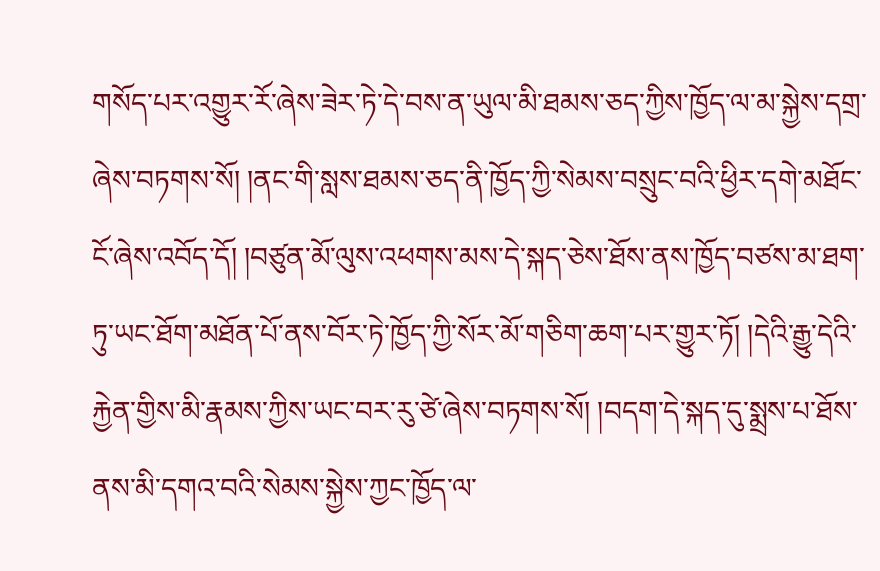གསོད་པར་འགྱུར་རོ་ཞེས་ཟེར་ཏེ་དེ་བས་ན་ཡུལ་མི་ཐམས་ཅད་ཀྱིས་ཁྱོད་ལ་མ་སྐྱེས་དགྲ་ཞེས་བཏགས་སོ། །ནང་གི་སླས་ཐམས་ཅད་ནི་ཁྱོད་ཀྱི་སེམས་བསྲུང་བའི་ཕྱིར་དགེ་མཐོང་ངོ་ཞེས་འབོད་དོ། །བཙུན་མོ་ལུས་འཕགས་མས་དེ་སྐད་ཅེས་ཐོས་ནས་ཁྱོད་བཙས་མ་ཐག་ཏུ་ཡང་ཐོག་མཐོན་པོ་ནས་བོར་ཏེ་ཁྱོད་ཀྱི་སོར་མོ་གཅིག་ཆག་པར་གྱུར་ཏོ། །དེའི་རྒྱུ་དེའི་རྐྱེན་གྱིས་མི་རྣམས་ཀྱིས་ཡང་བར་རུ་ཙེ་ཞེས་བཏགས་སོ། །བདག་དེ་སྐད་དུ་སྨྲས་པ་ཐོས་ནས་མི་དགའ་བའི་སེམས་སྐྱེས་ཀྱང་ཁྱོད་ལ་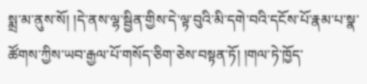སྨྲ་མ་ནུས་སོ། །དེ་ནས་ལྷ་སྦྱིན་གྱིས་དེ་ལྟ་བུའི་མི་དགེ་བའི་དངོས་པོ་རྣམ་པ་སྣ་ཚོགས་ཀྱིས་ཡབ་རྒྱལ་པོ་གསོད་ཅིག་ཅེས་བསྟན་ཏོ། །གལ་ཏེ་ཁྱོད་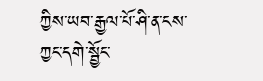ཀྱིས་ཡབ་རྒྱལ་པོ་ཤི་ན་ངས་ཀྱང་དགེ་སྦྱོང་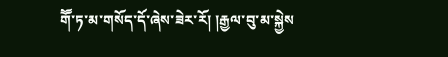གཽ་ཏ་མ་གསོད་དོ་ཞེས་ཟེར་རོ། །རྒྱལ་བུ་མ་སྐྱེས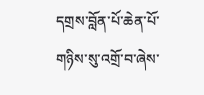དགྲས་བློན་པོ་ཆེན་པོ་གཉིས་སུ་འགྲོ་བ་ཞེས་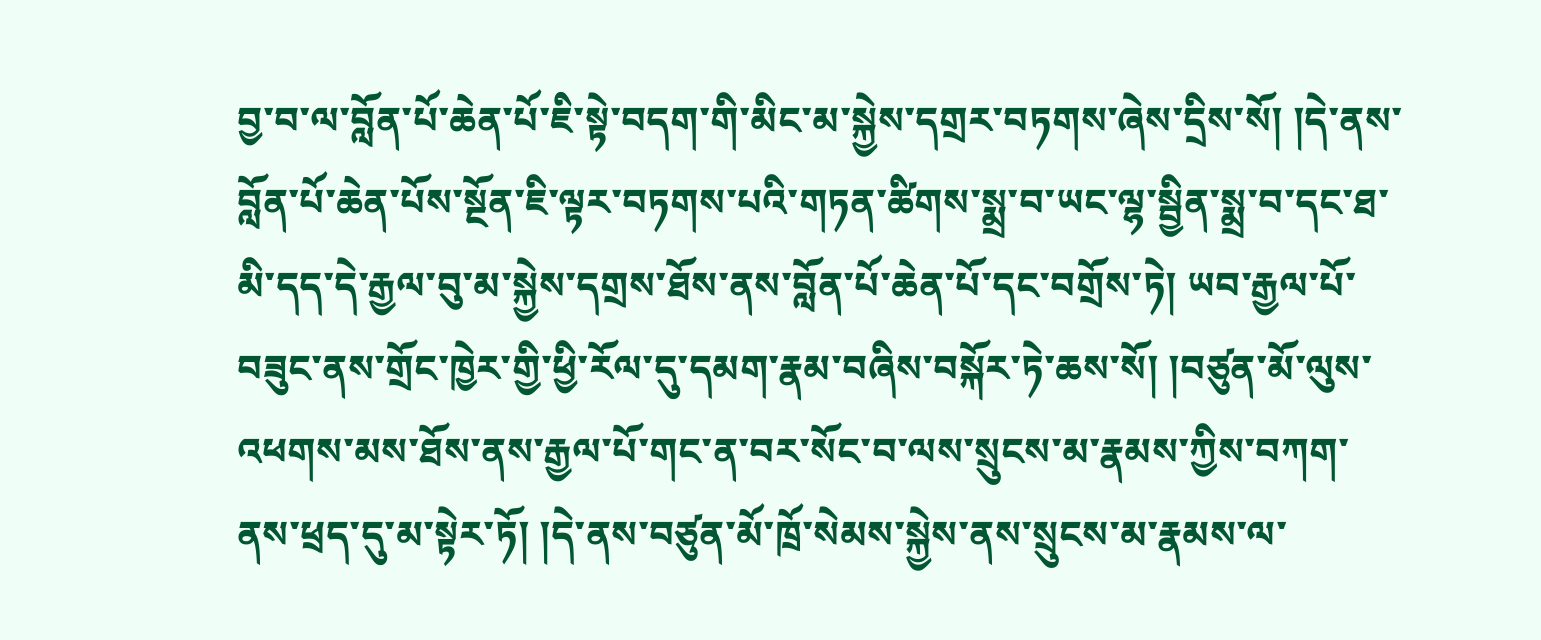བྱ་བ་ལ་བློན་པོ་ཆེན་པོ་ཇི་སྟེ་བདག་གི་མིང་མ་སྐྱེས་དགྲར་བཏགས་ཞེས་དྲིས་སོ། །དེ་ནས་བློན་པོ་ཆེན་པོས་སྔོན་ཇི་ལྟར་བཏགས་པའི་གཏན་ཚིགས་སྨྲ་བ་ཡང་ལྷ་སྦྱིན་སྨྲ་བ་དང་ཐ་མི་དད་དེ་རྒྱལ་བུ་མ་སྐྱེས་དགྲས་ཐོས་ནས་བློན་པོ་ཆེན་པོ་དང་བགྲོས་ཏེ། ཡབ་རྒྱལ་པོ་བཟུང་ནས་གྲོང་ཁྱེར་གྱི་ཕྱི་རོལ་དུ་དམག་རྣམ་བཞིས་བསྐོར་ཏེ་ཆས་སོ། །བཙུན་མོ་ལུས་འཕགས་མས་ཐོས་ནས་རྒྱལ་པོ་གང་ན་བར་སོང་བ་ལས་སྲུངས་མ་རྣམས་ཀྱིས་བཀག་ནས་ཕྲད་དུ་མ་སྟེར་ཏོ། །དེ་ནས་བཙུན་མོ་ཁྲོ་སེམས་སྐྱེས་ནས་སྲུངས་མ་རྣམས་ལ་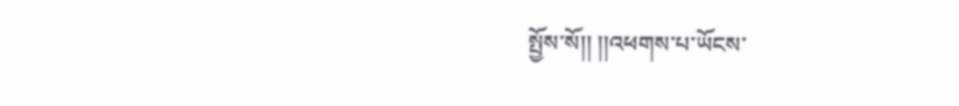སྤྱོས་སོ།། །།འཕགས་པ་ཡོངས་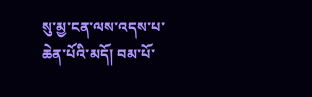སུ་མྱ་ངན་ལས་འདས་པ་ཆེན་པོའི་མདོ། བམ་པོ་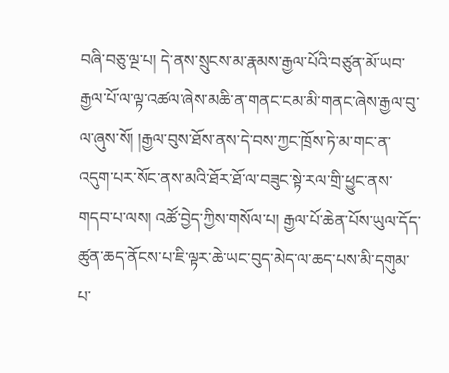བཞི་བཅུ་ལྔ་པ། དེ་ནས་སྲུངས་མ་རྣམས་རྒྱལ་པོའི་བཙུན་མོ་ཡབ་རྒྱལ་པོ་ལ་ལྟ་འཚལ་ཞེས་མཆི་ན་གནང་ངམ་མི་གནང་ཞེས་རྒྱལ་བུ་ལ་ཞུས་སོ། །རྒྱལ་བུས་ཐོས་ནས་དེ་བས་ཀྱང་ཁྲོས་ཏེ་མ་གང་ན་འདུག་པར་སོང་ནས་མའི་ཐོར་ཐོ་ལ་བཟུང་སྟེ་རལ་གྲི་ཕྱུང་ནས་གདབ་པ་ལས། འཚོ་བྱེད་ཀྱིས་གསོལ་པ། རྒྱལ་པོ་ཆེན་པོས་ཡུལ་དོད་ཚུན་ཆད་ནོངས་པ་ཇི་ལྟར་ཆེ་ཡང་བུད་མེད་ལ་ཆད་པས་མི་དགུམ་པ་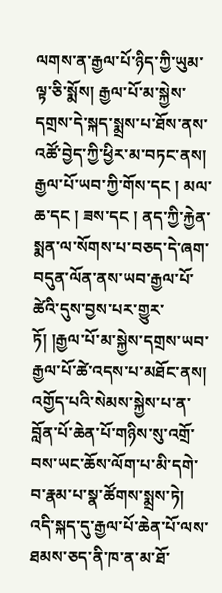ལགས་ན་རྒྱལ་པོ་ཉིད་ཀྱི་ཡུམ་ལྟ་ཅི་སྨོས། རྒྱལ་པོ་མ་སྐྱེས་དགྲས་དེ་སྐད་སྨྲས་པ་ཐོས་ནས་འཚོ་བྱེད་ཀྱི་ཕྱིར་མ་བཏང་ནས། རྒྱལ་པོ་ཡབ་ཀྱི་གོས་དང ། མལ་ཆ་དང ། ཟས་དང ། ནད་ཀྱི་རྐྱེན་སྨན་ལ་སོགས་པ་བཅད་དེ་ཞག་བདུན་ལོན་ནས་ཡབ་རྒྱལ་པོ་ཚེའི་དུས་བྱས་པར་གྱུར་ཏོ། །རྒྱལ་པོ་མ་སྐྱེས་དགྲས་ཡབ་རྒྱལ་པོ་ཚེ་འདས་པ་མཐོང་ནས། འགྱོད་པའི་སེམས་སྐྱེས་པ་ན་བློན་པོ་ཆེན་པོ་གཉིས་སུ་འགྲོ་བས་ཡང་ཆོས་ལོག་པ་མི་དགེ་བ་རྣམ་པ་སྣ་ཚོགས་སྨྲས་ཏེ། འདི་སྐད་དུ་རྒྱལ་པོ་ཆེན་པོ་ལས་ཐམས་ཅད་ནི་ཁ་ན་མ་ཐོ་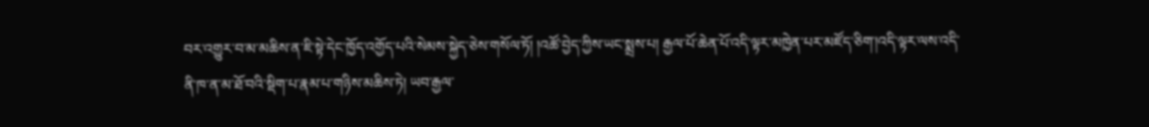བར་འགྱུར་བ་མ་མཆིས་ན་ཇི་སྟེ་དེང་ཁྱོད་འགྱོད་པའི་སེམས་སྐྱེད་ཅེས་གསོལ་ཏོ། །འཚོ་བྱེད་ཀྱིས་ཡང་སྨྲས་པ། རྒྱལ་པོ་ཆེན་པོ་འདི་ལྟར་མཁྱེན་པར་མཛོད་ཅིག་།འདི་ལྟར་ལས་འདི་ནི་ཁ་ན་མ་ཐོ་བའི་སྡིག་པ་རྣམ་པ་གཉིས་མཆིས་ཏེ། ཡབ་རྒྱལ་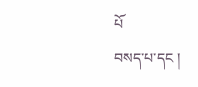པོ
བསད་པ་དང །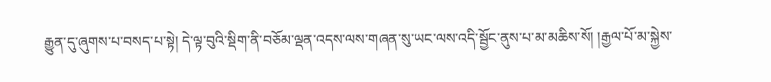རྒྱུན་དུ་ཞུགས་པ་བསད་པ་སྟེ། དེ་ལྟ་བུའི་སྡིག་ནི་བཅོམ་ལྡན་འདས་ལས་གཞན་སུ་ཡང་ལས་འདི་སྦྱོང་ནུས་པ་མ་མཆིས་སོ། །རྒྱལ་པོ་མ་སྐྱེས་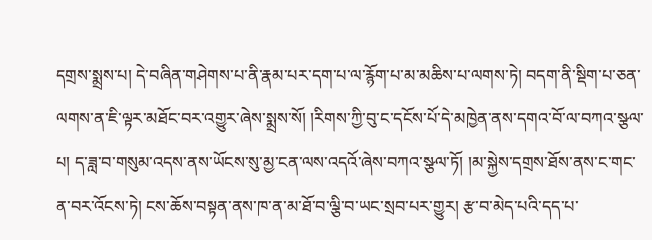དགྲས་སྨྲས་པ། དེ་བཞིན་གཤེགས་པ་ནི་རྣམ་པར་དག་པ་ལ་རྙོག་པ་མ་མཆིས་པ་ལགས་ཏེ། བདག་ནི་སྡིག་པ་ཅན་ལགས་ན་ཇི་ལྟར་མཐོང་བར་འགྱུར་ཞེས་སྨྲས་སོ། །རིགས་ཀྱི་བུ་ང་དངོས་པོ་དེ་མཁྱེན་ནས་དགའ་བོ་ལ་བཀའ་སྩལ་པ། ད་ཟླ་བ་གསུམ་འདས་ནས་ཡོངས་སུ་མྱ་ངན་ལས་འདའོ་ཞེས་བཀའ་སྩལ་ཏོ། །མ་སྐྱེས་དགྲས་ཐོས་ནས་ང་གང་ན་བར་འོངས་ཏེ། ངས་ཆོས་བསྟན་ནས་ཁ་ན་མ་ཐོ་བ་ལྕི་བ་ཡང་སྲབ་པར་གྱུར། རྩ་བ་མེད་པའི་དད་པ་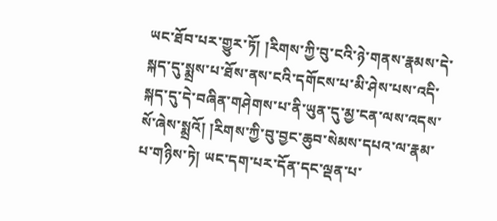ཡང་ཐོབ་པར་གྱུར་ཏོ། །རིགས་ཀྱི་བུ་ངའི་ཉེ་གནས་རྣམས་དེ་སྐད་དུ་སྨྲས་པ་ཐོས་ནས་ངའི་དགོངས་པ་མི་ཤེས་པས་འདི་སྐད་དུ་དེ་བཞིན་གཤེགས་པ་ནི་ཡུན་དུ་མྱ་ངན་ལས་འདས་སོ་ཞེས་སྨྲའོ། །རིགས་ཀྱི་བུ་བྱང་ཆུབ་སེམས་དཔའ་ལ་རྣམ་པ་གཉིས་ཏེ། ཡང་དག་པར་དོན་དང་ལྡན་པ་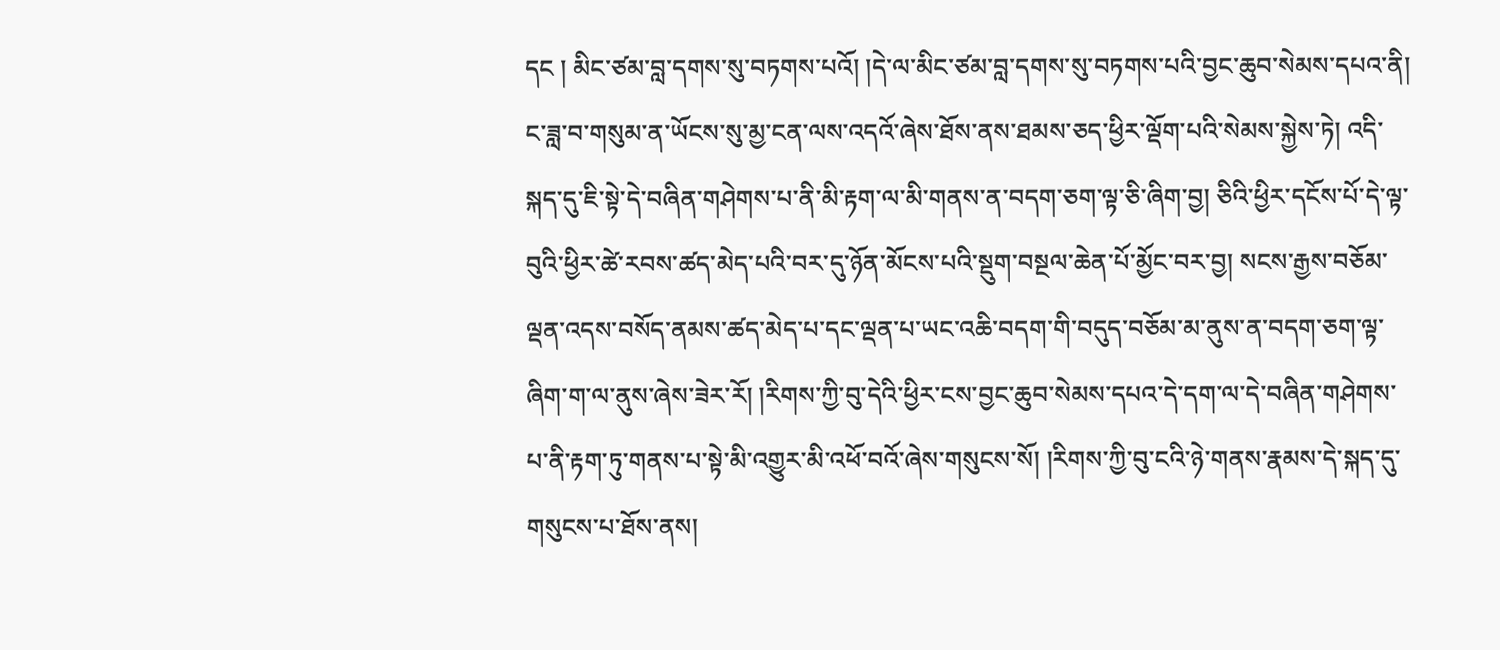དང ། མིང་ཙམ་བླ་དགས་སུ་བཏགས་པའོ། །དེ་ལ་མིང་ཙམ་བླ་དགས་སུ་བཏགས་པའི་བྱང་ཆུབ་སེམས་དཔའ་ནི། ང་ཟླ་བ་གསུམ་ན་ཡོངས་སུ་མྱ་ངན་ལས་འདའོ་ཞེས་ཐོས་ནས་ཐམས་ཅད་ཕྱིར་ལྡོག་པའི་སེམས་སྐྱེས་ཏེ། འདི་སྐད་དུ་ཇི་སྟེ་དེ་བཞིན་གཤེགས་པ་ནི་མི་རྟག་ལ་མི་གནས་ན་བདག་ཅག་ལྟ་ཅི་ཞིག་བྱ། ཅིའི་ཕྱིར་དངོས་པོ་དེ་ལྟ་བུའི་ཕྱིར་ཚེ་རབས་ཚད་མེད་པའི་བར་དུ་ཉོན་མོངས་པའི་སྡུག་བསྔལ་ཆེན་པོ་མྱོང་བར་བྱ། སངས་རྒྱས་བཅོམ་ལྡན་འདས་བསོད་ནམས་ཚད་མེད་པ་དང་ལྡན་པ་ཡང་འཆི་བདག་གི་བདུད་བཅོམ་མ་ནུས་ན་བདག་ཅག་ལྟ་ཞིག་ག་ལ་ནུས་ཞེས་ཟེར་རོ། །རིགས་ཀྱི་བུ་དེའི་ཕྱིར་ངས་བྱང་ཆུབ་སེམས་དཔའ་དེ་དག་ལ་དེ་བཞིན་གཤེགས་པ་ནི་རྟག་ཏུ་གནས་པ་སྟེ་མི་འགྱུར་མི་འཕོ་བའོ་ཞེས་གསུངས་སོ། །རིགས་ཀྱི་བུ་ངའི་ཉེ་གནས་རྣམས་དེ་སྐད་དུ་གསུངས་པ་ཐོས་ནས།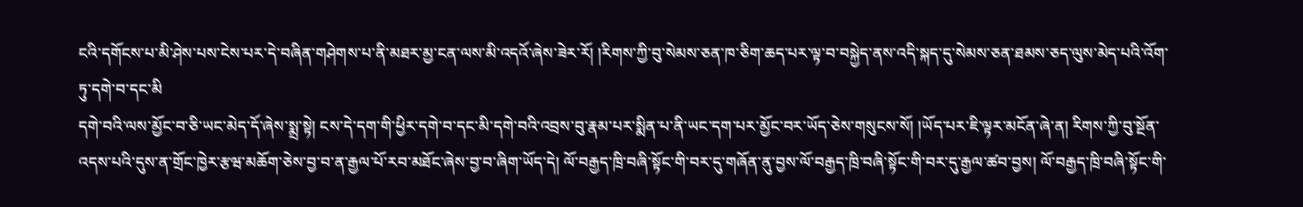ངའི་དགོངས་པ་མི་ཤེས་པས་ངེས་པར་དེ་བཞིན་གཤེགས་པ་ནི་མཐར་མྱ་ངན་ལས་མི་འདའོ་ཞེས་ཟེར་རོ། །རིགས་ཀྱི་བུ་སེམས་ཅན་ཁ་ཅིག་ཆད་པར་ལྟ་བ་བསྐྱེད་ནས་འདི་སྐད་དུ་སེམས་ཅན་ཐམས་ཅད་ལུས་མེད་པའི་འོག་ཏུ་དགེ་བ་དང་མི
དགེ་བའི་ལས་མྱོང་བ་ཅི་ཡང་མེད་དོ་ཞེས་སྨྲ་སྟེ། ངས་དེ་དག་གི་ཕྱིར་དགེ་བ་དང་མི་དགེ་བའི་འབྲས་བུ་རྣམ་པར་སྨིན་པ་ནི་ཡང་དག་པར་མྱོང་བར་ཡོད་ཅེས་གསུངས་སོ། །ཡོད་པར་ཇི་ལྟར་མངོན་ཞེ་ན། རིགས་ཀྱི་བུ་སྔོན་འདས་པའི་དུས་ན་གྲོང་ཁྱེར་རྩཝ་མཆོག་ཅེས་བྱ་བ་ན་རྒྱལ་པོ་རབ་མཐོང་ཞེས་བྱ་བ་ཞིག་ཡོད་དེ། ལོ་བརྒྱད་ཁྲི་བཞི་སྟོང་གི་བར་དུ་གཞོན་ནུ་བྱས་ལོ་བརྒྱད་ཁྲི་བཞི་སྟོང་གི་བར་དུ་རྒྱལ་ཚབ་བྱས། ལོ་བརྒྱད་ཁྲི་བཞི་སྟོང་གི་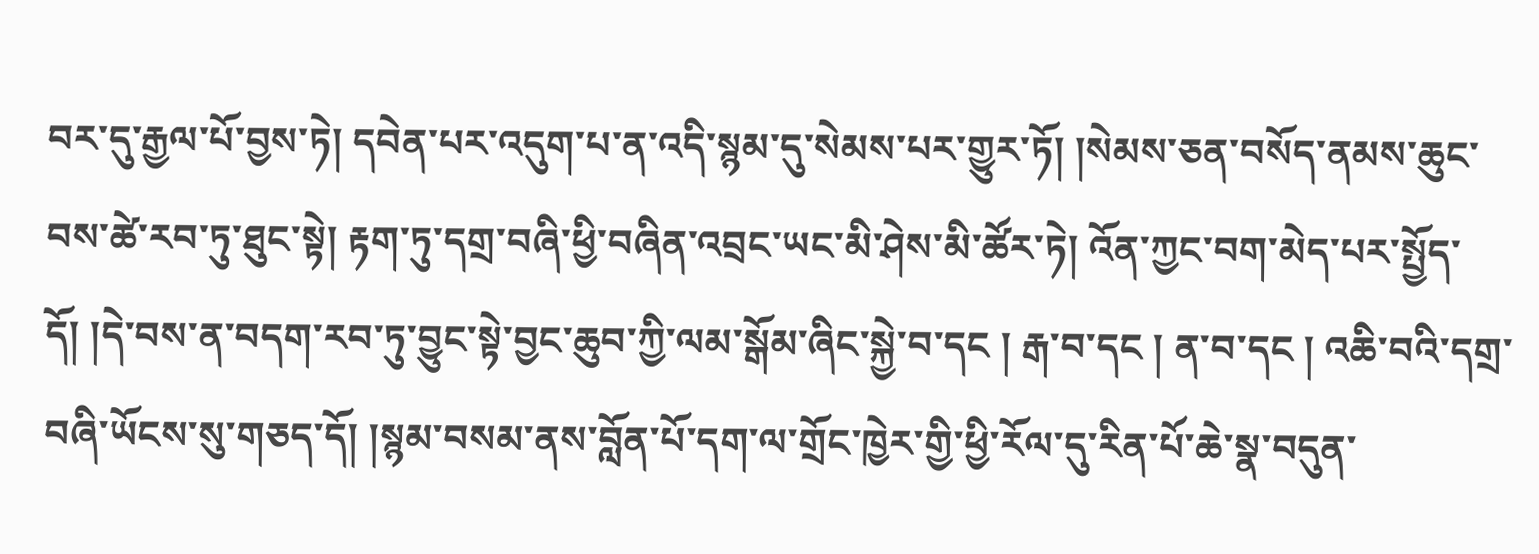བར་དུ་རྒྱལ་པོ་བྱས་ཏེ། དབེན་པར་འདུག་པ་ན་འདི་སྙམ་དུ་སེམས་པར་གྱུར་ཏོ། །སེམས་ཅན་བསོད་ནམས་ཆུང་བས་ཚེ་རབ་ཏུ་ཐུང་སྟེ། རྟག་ཏུ་དགྲ་བཞི་ཕྱི་བཞིན་འབྲང་ཡང་མི་ཤེས་མི་ཚོར་ཏེ། འོན་ཀྱང་བག་མེད་པར་སྤྱོད་དོ། །དེ་བས་ན་བདག་རབ་ཏུ་བྱུང་སྟེ་བྱང་ཆུབ་ཀྱི་ལམ་སྒོམ་ཞིང་སྐྱེ་བ་དང ། རྒ་བ་དང ། ན་བ་དང ། འཆི་བའི་དགྲ་བཞི་ཡོངས་སུ་གཅད་དོ། །སྙམ་བསམ་ནས་བློན་པོ་དག་ལ་གྲོང་ཁྱེར་གྱི་ཕྱི་རོལ་དུ་རིན་པོ་ཆེ་སྣ་བདུན་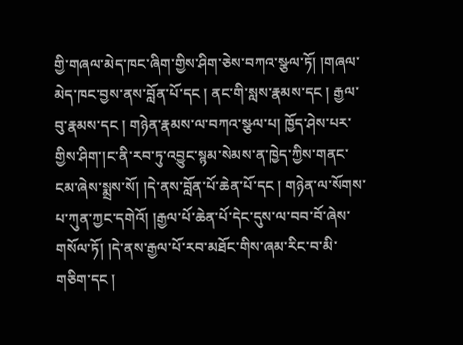གྱི་གཞལ་མེད་ཁང་ཞིག་གྱིས་ཤིག་ཅེས་བཀའ་སྩལ་ཏོ། །གཞལ་མེད་ཁང་བྱས་ནས་བློན་པོ་དང ། ནང་གི་སླས་རྣམས་དང ། རྒྱལ་བུ་རྣམས་དང ། གཉེན་རྣམས་ལ་བཀའ་སྩལ་པ། ཁྱོད་ཤེས་པར་གྱིས་ཤིག་།ང་ནི་རབ་ཏུ་འབྱུང་སྙམ་སེམས་ན་ཁྱེད་ཀྱིས་གནང་ངམ་ཞེས་སྨྲས་སོ། །དེ་ནས་བློན་པོ་ཆེན་པོ་དང ། གཉེན་ལ་སོགས་པ་ཀུན་ཀྱང་དགེའོ། །རྒྱལ་པོ་ཆེན་པོ་དེང་དུས་ལ་བབ་བོ་ཞེས་གསོལ་ཏོ། །དེ་ནས་རྒྱལ་པོ་རབ་མཐོང་གིས་ཞམ་རིང་བ་མི་གཅིག་དང །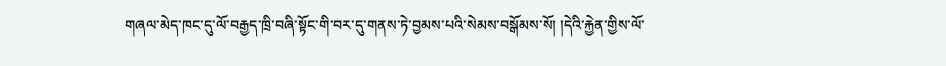གཞལ་མེད་ཁང་དུ་ལོ་བརྒྱད་ཁྲི་བཞི་སྟོང་གི་བར་དུ་གནས་ཏེ་བྱམས་པའི་སེམས་བསྒོམས་སོ། །དེའི་རྐྱེན་གྱིས་ལོ་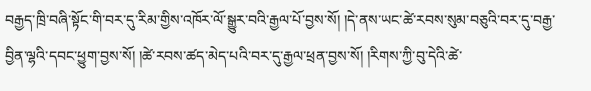བརྒྱད་ཁྲི་བཞི་སྟོང་གི་བར་དུ་རིམ་གྱིས་འཁོར་ལོ་སྒྱུར་བའི་རྒྱལ་པོ་བྱས་སོ། །དེ་ནས་ཡང་ཚེ་རབས་སུམ་བཅུའི་བར་དུ་བརྒྱ་བྱིན་ལྷའི་དབང་ཕྱུག་བྱས་སོ། །ཚེ་རབས་ཚད་མེད་པའི་བར་དུ་རྒྱལ་ཕྲན་བྱས་སོ། །རིགས་ཀྱི་བུ་དེའི་ཚེ་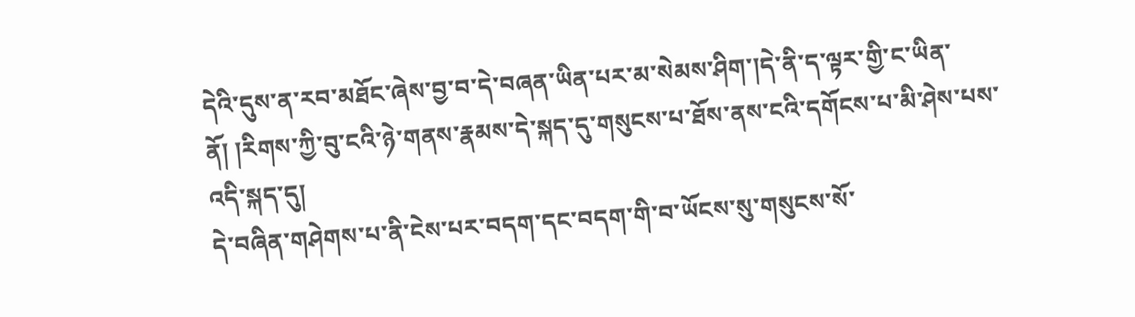དེའི་དུས་ན་རབ་མཐོང་ཞེས་བྱ་བ་དེ་བཞན་ཡིན་པར་མ་སེམས་ཤིག་།དེ་ནི་ད་ལྟར་གྱི་ང་ཡིན་ནོ། །རིགས་ཀྱི་བུ་ངའི་ཉེ་གནས་རྣམས་དེ་སྐད་དུ་གསུངས་པ་ཐོས་ནས་ངའི་དགོངས་པ་མི་ཤེས་པས་འདི་སྐད་དུ།
དེ་བཞིན་གཤེགས་པ་ནི་ངེས་པར་བདག་དང་བདག་གི་བ་ཡོངས་སུ་གསུངས་སོ་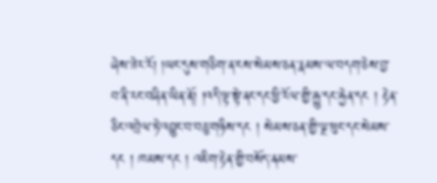ཞེས་ཟེར་རོ། །ཡང་དུས་གཅིག་ན་ངས་སེམས་ཅན་རྣམས་ལ་བདག་ཅེས་བྱ་བ་ནི་རང་བཞིན་ཡིན་ནོ། །འདི་ལྟ་སྟེ་ནང་དང་ཕྱི་རོལ་གྱི་རྒྱུ་དང་རྐྱེན་དང ། རྟེན་ཅིང་འབྲེལ་ཏེ་འབྱུང་བ་བཅུ་གཉིས་དང ། སེམས་ཅན་གྱི་ལྔ་ཕུང་དང་སེམས་དང ། ཁམས་དང ། འཇིག་རྟེན་གྱི་བསོད་ནམས་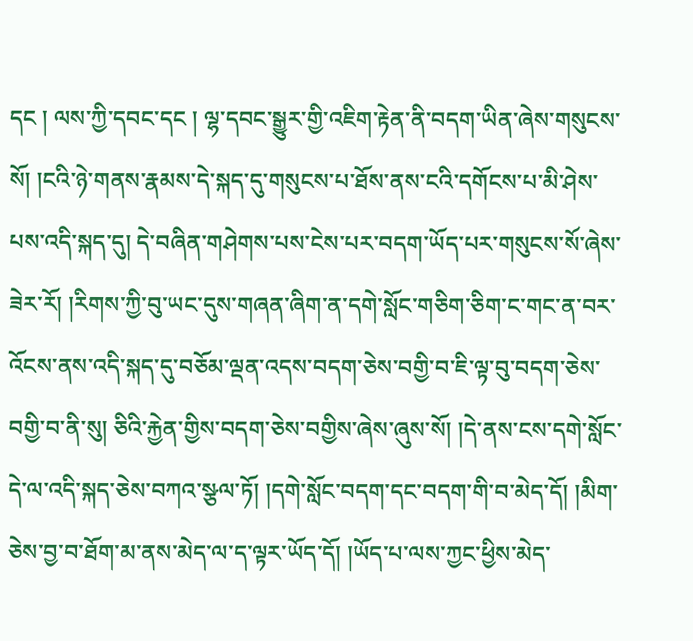དང ། ལས་ཀྱི་དབང་དང ། ལྷ་དབང་སྒྱུར་གྱི་འཇིག་རྟེན་ནི་བདག་ཡིན་ཞེས་གསུངས་སོ། །ངའི་ཉེ་གནས་རྣམས་དེ་སྐད་དུ་གསུངས་པ་ཐོས་ནས་ངའི་དགོངས་པ་མི་ཤེས་པས་འདི་སྐད་དུ། དེ་བཞིན་གཤེགས་པས་ངེས་པར་བདག་ཡོད་པར་གསུངས་སོ་ཞེས་ཟེར་རོ། །རིགས་ཀྱི་བུ་ཡང་དུས་གཞན་ཞིག་ན་དགེ་སློང་གཅིག་ཅིག་ང་གང་ན་བར་འོངས་ནས་འདི་སྐད་དུ་བཅོམ་ལྡན་འདས་བདག་ཅེས་བགྱི་བ་ཇི་ལྟ་བུ་བདག་ཅེས་བགྱི་བ་ནི་སུ། ཅིའི་རྐྱེན་གྱིས་བདག་ཅེས་བགྱིས་ཞེས་ཞུས་སོ། །དེ་ནས་ངས་དགེ་སློང་དེ་ལ་འདི་སྐད་ཅེས་བཀའ་སྩལ་ཏོ། །དགེ་སློང་བདག་དང་བདག་གི་བ་མེད་དོ། །མིག་ཅེས་བྱ་བ་ཐོག་མ་ནས་མེད་ལ་ད་ལྟར་ཡོད་དོ། །ཡོད་པ་ལས་ཀྱང་ཕྱིས་མེད་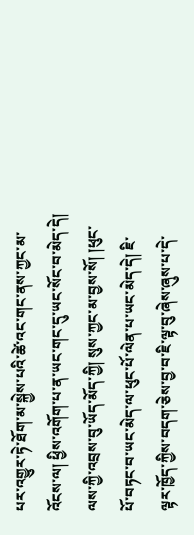པར་འགྱུར་ཏེ་ཐོག་མ་སྐྱེས་པའི་ཚེ་འང་གང་ནས་ཀྱང་མ་འོངས་ལ། ཕྱིས་འགོག་པ་ན་ཡང་གང་དུ་ཡང་སོང་བ་མེད་དེ། ལས་ཀྱི་འབྲས་བུ་ཡོད་མོད་ཀྱི། སུས་ཀྱང་མ་བྱས་སོ། །ཕུང་པོ་བཏང་བ་ཡང་མེད་ལ་ཕུང་པོ་ལེན་པ་ཡང་མེད་དེ། ཇི་ལྟར་ཁྱོད་ཀྱིས་བདག་ཅེས་བྱ་བ་ཇི་ལྟ་བུ་ཞེས་ཞུས་པ་དེ་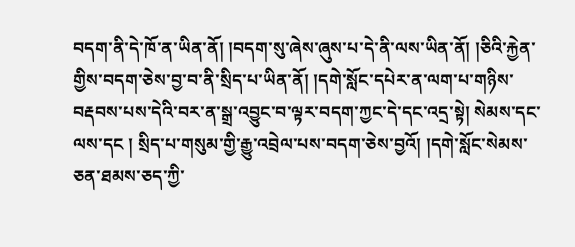བདག་ནི་དེ་ཁོ་ན་ཡིན་ནོ། །བདག་སུ་ཞེས་ཞུས་པ་དེ་ནི་ལས་ཡིན་ནོ། །ཅིའི་རྐྱེན་གྱིས་བདག་ཅེས་བྱ་བ་ནི་སྲིད་པ་ཡིན་ནོ། །དགེ་སློང་དཔེར་ན་ལག་པ་གཉིས་བརྡབས་པས་དེའི་བར་ན་སྒྲ་འབྱུང་བ་ལྟར་བདག་ཀྱང་དེ་དང་འདྲ་སྟེ། སེམས་དང་ལས་དང ། སྲིད་པ་གསུམ་གྱི་རྒྱུ་འབྲེལ་པས་བདག་ཅེས་བྱའོ། །དགེ་སློང་སེམས་ཅན་ཐམས་ཅད་ཀྱི་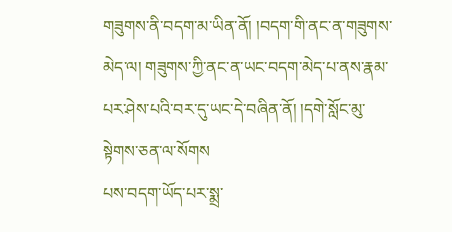གཟུགས་ནི་བདག་མ་ཡིན་ནོ། །བདག་གི་ནང་ན་གཟུགས་མེད་ལ། གཟུགས་ཀྱི་ནང་ན་ཡང་བདག་མེད་པ་ནས་རྣམ་པར་ཤེས་པའི་བར་དུ་ཡང་དེ་བཞིན་ནོ། །དགེ་སློང་མུ་སྟེགས་ཅན་ལ་སོགས
པས་བདག་ཡོད་པར་སྨྲ་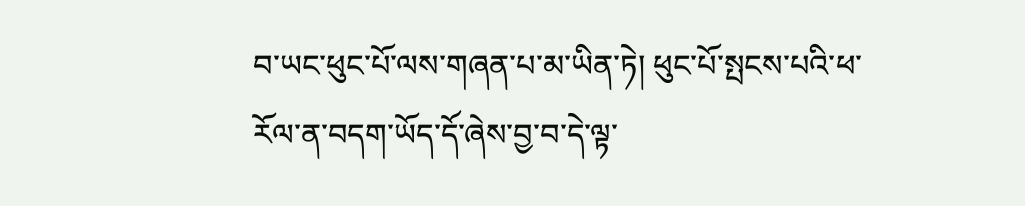བ་ཡང་ཕུང་པོ་ལས་གཞན་པ་མ་ཡིན་ཏེ། ཕུང་པོ་སྤངས་པའི་ཕ་རོལ་ན་བདག་ཡོད་དོ་ཞེས་བྱ་བ་དེ་ལྟ་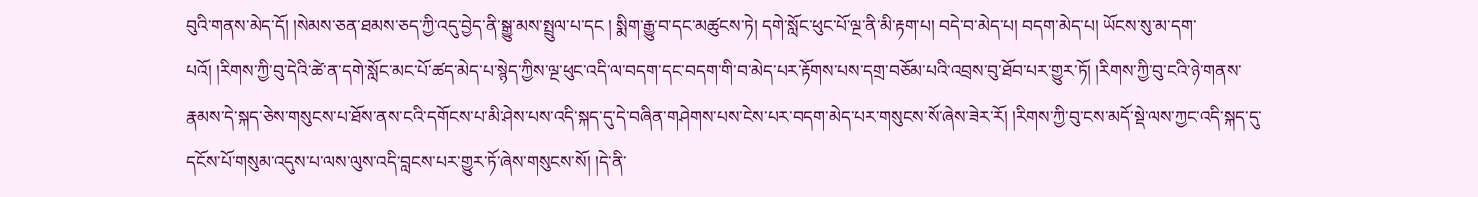བུའི་གནས་མེད་དོ། །སེམས་ཅན་ཐམས་ཅད་ཀྱི་འདུ་བྱེད་ནི་སྒྱུ་མས་སྤྲུལ་པ་དང ། སྨིག་རྒྱུ་བ་དང་མཚུངས་ཏེ། དགེ་སློང་ཕུང་པོ་ལྔ་ནི་མི་རྟག་པ། བདེ་བ་མེད་པ། བདག་མེད་པ། ཡོངས་སུ་མ་དག་པའོ། །རིགས་ཀྱི་བུ་དེའི་ཚེ་ན་དགེ་སློང་མང་པོ་ཚད་མེད་པ་སྙེད་ཀྱིས་ལྔ་ཕུང་འདི་ལ་བདག་དང་བདག་གི་བ་མེད་པར་རྟོགས་པས་དགྲ་བཅོམ་པའི་འབྲས་བུ་ཐོབ་པར་གྱུར་ཏོ། །རིགས་ཀྱི་བུ་ངའི་ཉེ་གནས་རྣམས་དེ་སྐད་ཅེས་གསུངས་པ་ཐོས་ནས་ངའི་དགོངས་པ་མི་ཤེས་པས་འདི་སྐད་དུ་དེ་བཞིན་གཤེགས་པས་ངེས་པར་བདག་མེད་པར་གསུངས་སོ་ཞེས་ཟེར་རོ། །རིགས་ཀྱི་བུ་ངས་མདོ་སྡེ་ལས་ཀྱང་འདི་སྐད་དུ་དངོས་པོ་གསུམ་འདུས་པ་ལས་ལུས་འདི་བླངས་པར་གྱུར་ཏོ་ཞེས་གསུངས་སོ། །དེ་ནི་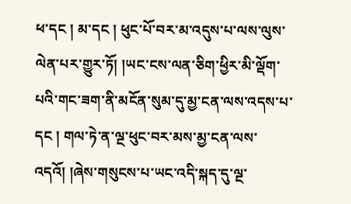ཕ་དང ། མ་དང ། ཕུང་པོ་བར་མ་འདུས་པ་ལས་ལུས་ལེན་པར་གྱུར་ཏོ། །ཡང་ངས་ལན་ཅིག་ཕྱིར་མི་ལྡོག་པའི་གང་ཟག་ནི་མངོན་སུམ་དུ་མྱ་ངན་ལས་འདས་པ་དང ། གལ་ཏེ་ན་ལྔ་ཕུང་བར་མས་མྱ་ངན་ལས་འདའོ། །ཞེས་གསུངས་པ་ཡང་འདི་སྐད་དུ་ལྔ་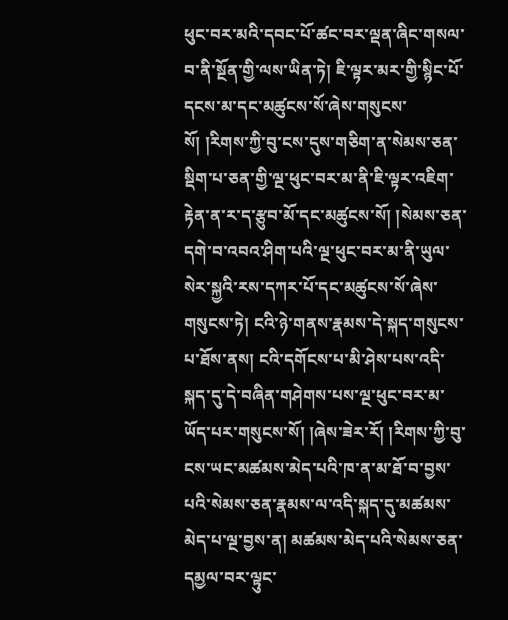ཕུང་བར་མའི་དབང་པོ་ཚང་བར་ལྡན་ཞིང་གསལ་བ་ནི་སྔོན་གྱི་ལས་ཡིན་ཏེ། ཇི་ལྟར་མར་གྱི་སྙིང་པོ་དངས་མ་དང་མཚུངས་སོ་ཞེས་གསུངས་སོ། །རིགས་ཀྱི་བུ་ངས་དུས་གཅིག་ན་སེམས་ཅན་སྡིག་པ་ཅན་གྱི་ལྔ་ཕུང་བར་མ་ནི་ཇི་ལྟར་འཇིག་རྟེན་ན་ར་ད་རྩུབ་མོ་དང་མཚུངས་སོ། །སེམས་ཅན་དགེ་བ་འབའ་ཤིག་པའི་ལྔ་ཕུང་བར་མ་ནི་ཡུལ་སེར་སྐྱའི་རས་དཀར་པོ་དང་མཚུངས་སོ་ཞེས་གསུངས་ཏེ། ངའི་ཉེ་གནས་རྣམས་དེ་སྐད་གསུངས་པ་ཐོས་ནས། ངའི་དགོངས་པ་མི་ཤེས་པས་འདི་སྐད་དུ་དེ་བཞིན་གཤེགས་པས་ལྔ་ཕུང་བར་མ་ཡོད་པར་གསུངས་སོ། །ཞེས་ཟེར་རོ། །རིགས་ཀྱི་བུ་ངས་ཡང་མཚམས་མེད་པའི་ཁ་ན་མ་ཐོ་བ་བྱས་པའི་སེམས་ཅན་རྣམས་ལ་འདི་སྐད་དུ་མཚམས་མེད་པ་ལྔ་བྱས་ན། མཚམས་མེད་པའི་སེམས་ཅན་དམྱལ་བར་ལྟུང་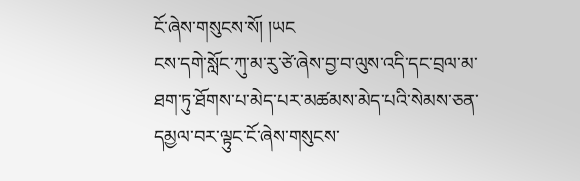ངོ་ཞེས་གསུངས་སོ། །ཡང
ངས་དགེ་སློང་ཀུ་མ་རུ་ཙེ་ཞེས་བྱ་བ་ལུས་འདི་དང་བྲལ་མ་ཐག་ཏུ་ཐོགས་པ་མེད་པར་མཚམས་མེད་པའི་སེམས་ཅན་དམྱལ་བར་ལྟུང་ངོ་ཞེས་གསུངས་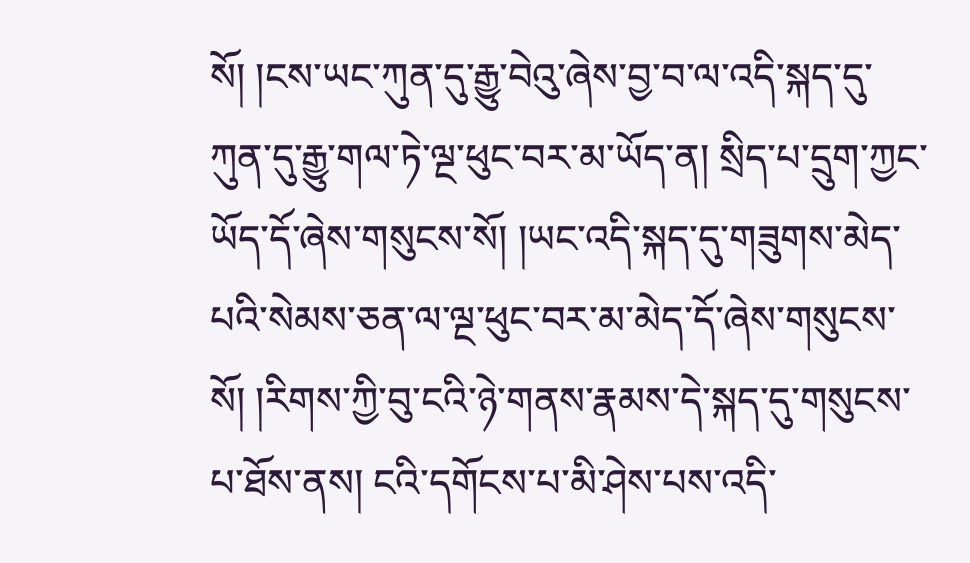སོ། །ངས་ཡང་ཀུན་དུ་རྒྱུ་བེའུ་ཞེས་བྱ་བ་ལ་འདི་སྐད་དུ་ཀུན་དུ་རྒྱུ་གལ་ཏེ་ལྔ་ཕུང་བར་མ་ཡོད་ན། སྲིད་པ་དྲུག་ཀྱང་ཡོད་དོ་ཞེས་གསུངས་སོ། །ཡང་འདི་སྐད་དུ་གཟུགས་མེད་པའི་སེམས་ཅན་ལ་ལྔ་ཕུང་བར་མ་མེད་དོ་ཞེས་གསུངས་སོ། །རིགས་ཀྱི་བུ་ངའི་ཉེ་གནས་རྣམས་དེ་སྐད་དུ་གསུངས་པ་ཐོས་ནས། ངའི་དགོངས་པ་མི་ཤེས་པས་འདི་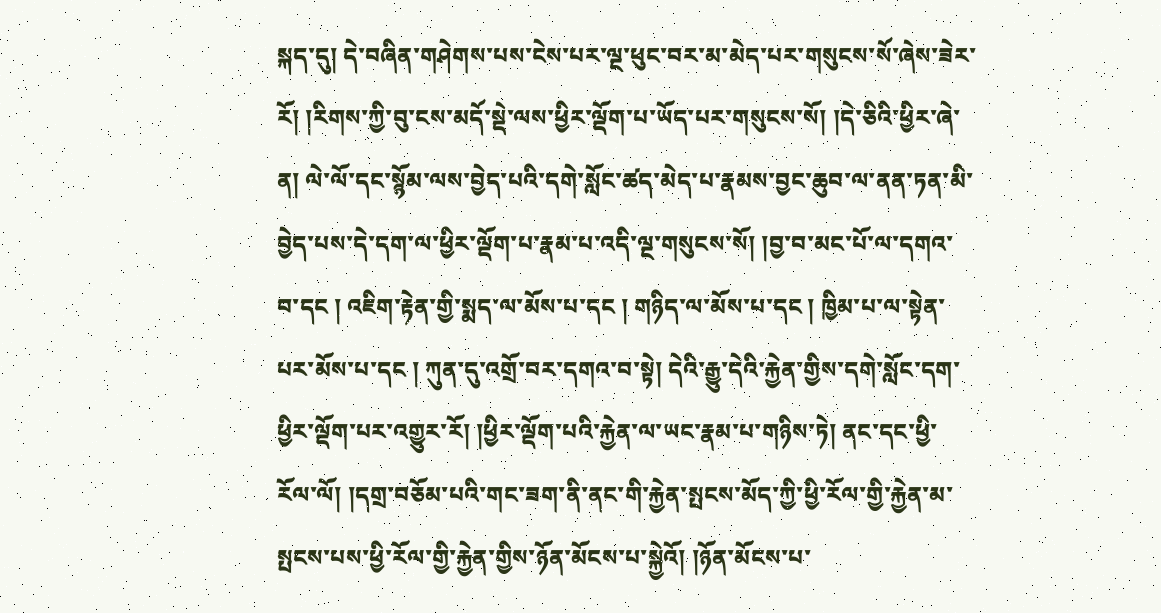སྐད་དུ། དེ་བཞིན་གཤེགས་པས་ངེས་པར་ལྔ་ཕུང་བར་མ་མེད་པར་གསུངས་སོ་ཞེས་ཟེར་རོ། །རིགས་ཀྱི་བུ་ངས་མདོ་སྡེ་ལས་ཕྱིར་ལྡོག་པ་ཡོད་པར་གསུངས་སོ། །དེ་ཅིའི་ཕྱིར་ཞེ་ན། ལེ་ལོ་དང་སྙོམ་ལས་བྱེད་པའི་དགེ་སློང་ཚད་མེད་པ་རྣམས་བྱང་ཆུབ་ལ་ནན་ཏན་མི་བྱེད་པས་དེ་དག་ལ་ཕྱིར་ལྡོག་པ་རྣམ་པ་འདི་ལྔ་གསུངས་སོ། །བྱ་བ་མང་པོ་ལ་དགའ་བ་དང ། འཇིག་རྟེན་གྱི་སྨད་ལ་མོས་པ་དང ། གཉིད་ལ་མོས་པ་དང ། ཁྱིམ་པ་ལ་སྟེན་པར་མོས་པ་དང ། ཀུན་དུ་འགྲོ་བར་དགའ་བ་སྟེ། དེའི་རྒྱུ་དེའི་རྐྱེན་གྱིས་དགེ་སློང་དག་ཕྱིར་ལྡོག་པར་འགྱུར་རོ། །ཕྱིར་ལྡོག་པའི་རྐྱེན་ལ་ཡང་རྣམ་པ་གཉིས་ཏེ། ནང་དང་ཕྱི་རོལ་ལོ། །དགྲ་བཅོམ་པའི་གང་ཟག་ནི་ནང་གི་རྐྱེན་སྤངས་མོད་ཀྱི་ཕྱི་རོལ་གྱི་རྐྱེན་མ་སྤངས་པས་ཕྱི་རོལ་གྱི་རྐྱེན་གྱིས་ཉོན་མོངས་པ་སྐྱེའོ། །ཉོན་མོངས་པ་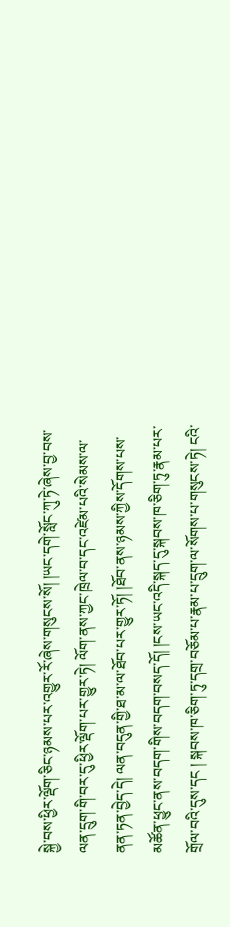སྐྱེ་བས་ཕྱིར་ལྡོག་ཅིང་ཉམས་པར་འགྱུར་རོ་ཞེས་གསུངས་སོ། །ཡང་དགེ་སློང་ཀུ་ཏེ་ཞེས་བྱ་བས་ལན་དྲུག་གི་བར་དུ་ཕྱིར་ལྡོག་པར་གྱུར་ཏེ། ལོག་ནས་ཀྱང་ཁྲེལ་བ་དང་འཛེམ་པའི་སེམས་ལ་ནན་ཏན་བྱེད་དེ། ལན་བདུན་གྱི་ཐ་མ་ལ་ཐོབ་པར་གྱུར་ཏོ། །ཐོབ་ནས་ཉམས་ཀྱིས་དོགས་པས་མཚོན་ཕྱུང་ནས་བདག་གིས་བདག་བསད་དོ། །ངས་ཡང་འདི་སྐད་དུ་སྐབས་ཁ་ཅིག་ཏུ་རྣམ་པར་གྲོལ་བའི་དུས་དང ། སྐབས་ཁ་ཅིག་ཏུ་དགྲ་བཅོམ་པ་རྣམ་པ་དྲུག་ལ་སོགས་པ་གསུངས་ཏེ། ངའི་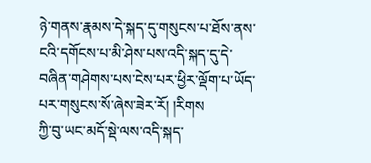ཉེ་གནས་རྣམས་དེ་སྐད་དུ་གསུངས་པ་ཐོས་ནས་ངའི་དགོངས་པ་མི་ཤེས་པས་འདི་སྐད་དུ་དེ་བཞིན་གཤེགས་པས་ངེས་པར་ཕྱིར་ལྡོག་པ་ཡོད་པར་གསུངས་སོ་ཞེས་ཟེར་རོ། །རིགས
ཀྱི་བུ་ཡང་མདོ་སྡེ་ལས་འདི་སྐད་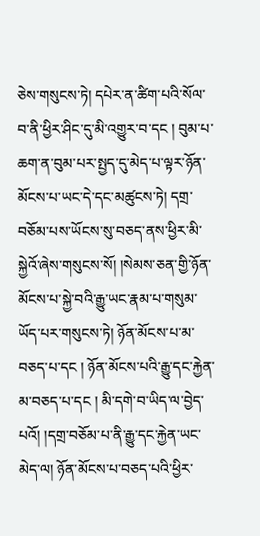ཅེས་གསུངས་ཏེ། དཔེར་ན་ཚིག་པའི་སོལ་བ་ནི་ཕྱིར་ཤིང་དུ་མི་འགྱུར་བ་དང ། བུམ་པ་ཆག་ན་བུམ་པར་སྤྱད་དུ་མེད་པ་ལྟར་ཉོན་མོངས་པ་ཡང་དེ་དང་མཚུངས་ཏེ། དགྲ་བཅོམ་པས་ཡོངས་སུ་བཅད་ནས་ཕྱིར་མི་སྐྱེའོ་ཞེས་གསུངས་སོ། །སེམས་ཅན་གྱི་ཉོན་མོངས་པ་སྐྱེ་བའི་རྒྱུ་ཡང་རྣམ་པ་གསུམ་ཡོད་པར་གསུངས་ཏེ། ཉོན་མོངས་པ་མ་བཅད་པ་དང ། ཉོན་མོངས་པའི་རྒྱུ་དང་རྐྱེན་མ་བཅད་པ་དང ། མི་དགེ་བ་ཡིད་ལ་བྱེད་པའོ། །དགྲ་བཅོམ་པ་ནི་རྒྱུ་དང་རྐྱེན་ཡང་མེད་ལ། ཉོན་མོངས་པ་བཅད་པའི་ཕྱིར་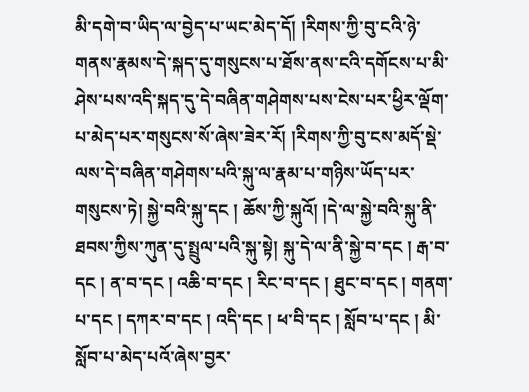མི་དགེ་བ་ཡིད་ལ་བྱེད་པ་ཡང་མེད་དོ། །རིགས་ཀྱི་བུ་ངའི་ཉེ་གནས་རྣམས་དེ་སྐད་དུ་གསུངས་པ་ཐོས་ནས་ངའི་དགོངས་པ་མི་ཤེས་པས་འདི་སྐད་དུ་དེ་བཞིན་གཤེགས་པས་ངེས་པར་ཕྱིར་ལྡོག་པ་མེད་པར་གསུངས་སོ་ཞེས་ཟེར་རོ། །རིགས་ཀྱི་བུ་ངས་མདོ་སྡེ་ལས་དེ་བཞིན་གཤེགས་པའི་སྐུ་ལ་རྣམ་པ་གཉིས་ཡོད་པར་གསུངས་ཏེ། སྐྱེ་བའི་སྐུ་དང ། ཆོས་ཀྱི་སྐུའོ། །དེ་ལ་སྐྱེ་བའི་སྐུ་ནི་ཐབས་ཀྱིས་ཀུན་དུ་སྤྲུལ་པའི་སྐུ་སྟེ། སྐུ་དེ་ལ་ནི་སྐྱེ་བ་དང ། རྒ་བ་དང ། ན་བ་དང ། འཆི་བ་དང ། རིང་བ་དང ། ཐུང་བ་དང ། གནག་པ་དང ། དཀར་བ་དང ། འདི་དང ། ཕ་བི་དང ། སློབ་པ་དང ། མི་སློབ་པ་མེད་པའོ་ཞེས་བྱར་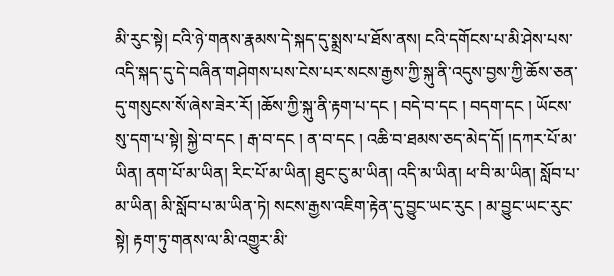མི་རུང་སྟེ། ངའི་ཉེ་གནས་རྣམས་དེ་སྐད་དུ་སྨྲས་པ་ཐོས་ནས། ངའི་དགོངས་པ་མི་ཤེས་པས་འདི་སྐད་དུ་དེ་བཞིན་གཤེགས་པས་ངེས་པར་སངས་རྒྱས་ཀྱི་སྐུ་ནི་འདུས་བྱས་ཀྱི་ཆོས་ཅན་དུ་གསུངས་སོ་ཞེས་ཟེར་རོ། །ཆོས་ཀྱི་སྐུ་ནི་རྟག་པ་དང ། བདེ་བ་དང ། བདག་དང ། ཡོངས་སུ་དག་པ་སྟེ། སྐྱེ་བ་དང ། རྒ་བ་དང ། ན་བ་དང ། འཆི་བ་ཐམས་ཅད་མེད་དོ། །དཀར་པོ་མ་ཡིན། ནག་པོ་མ་ཡིན། རིང་པོ་མ་ཡིན། ཐུང་ངུ་མ་ཡིན། འདི་མ་ཡིན། ཕ་བི་མ་ཡིན། སློབ་པ་མ་ཡིན། མི་སློབ་པ་མ་ཡིན་ཏེ། སངས་རྒྱས་འཇིག་རྟེན་དུ་བྱུང་ཡང་རུང ། མ་བྱུང་ཡང་རུང་སྟེ། རྟག་ཏུ་གནས་ལ་མི་འགྱུར་མི་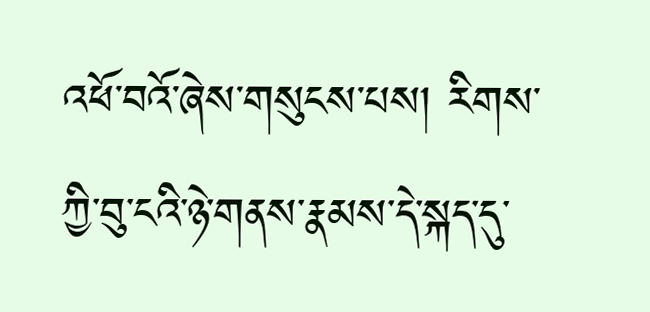འཕོ་བའོ་ཞེས་གསུངས་པས། རིགས་ཀྱི་བུ་ངའི་ཉེ་གནས་རྣམས་དེ་སྐད་དུ་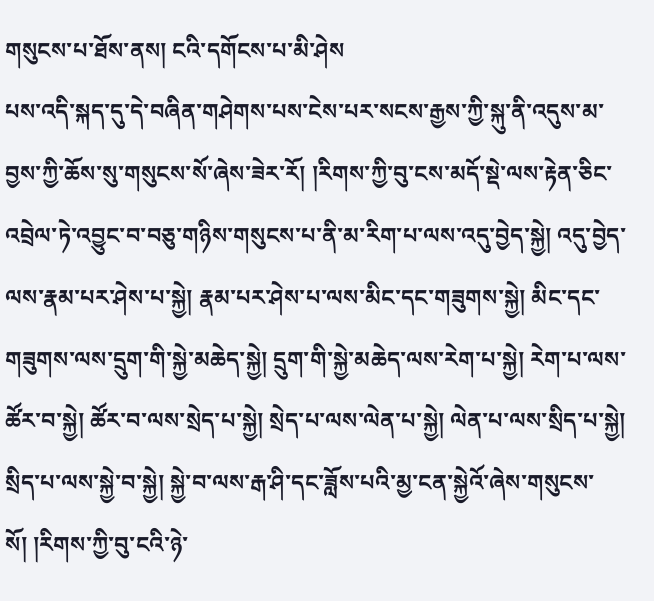གསུངས་པ་ཐོས་ནས། ངའི་དགོངས་པ་མི་ཤེས
པས་འདི་སྐད་དུ་དེ་བཞིན་གཤེགས་པས་ངེས་པར་སངས་རྒྱས་ཀྱི་སྐུ་ནི་འདུས་མ་བྱས་ཀྱི་ཆོས་སུ་གསུངས་སོ་ཞེས་ཟེར་རོ། །རིགས་ཀྱི་བུ་ངས་མདོ་སྡེ་ལས་རྟེན་ཅིང་འབྲེལ་ཏེ་འབྱུང་བ་བཅུ་གཉིས་གསུངས་པ་ནི་མ་རིག་པ་ལས་འདུ་བྱེད་སྐྱེ། འདུ་བྱེད་ལས་རྣམ་པར་ཤེས་པ་སྐྱེ། རྣམ་པར་ཤེས་པ་ལས་མིང་དང་གཟུགས་སྐྱེ། མིང་དང་གཟུགས་ལས་དྲུག་གི་སྐྱེ་མཆེད་སྐྱེ། དྲུག་གི་སྐྱེ་མཆེད་ལས་རེག་པ་སྐྱེ། རེག་པ་ལས་ཚོར་བ་སྐྱེ། ཚོར་བ་ལས་སྲེད་པ་སྐྱེ། སྲེད་པ་ལས་ལེན་པ་སྐྱེ། ལེན་པ་ལས་སྲིད་པ་སྐྱེ། སྲིད་པ་ལས་སྐྱེ་བ་སྐྱེ། སྐྱེ་བ་ལས་རྒ་ཤི་དང་ཟློས་པའི་མྱ་ངན་སྐྱེའོ་ཞེས་གསུངས་སོ། །རིགས་ཀྱི་བུ་ངའི་ཉེ་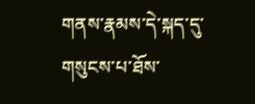གནས་རྣམས་དེ་སྐད་དུ་གསུངས་པ་ཐོས་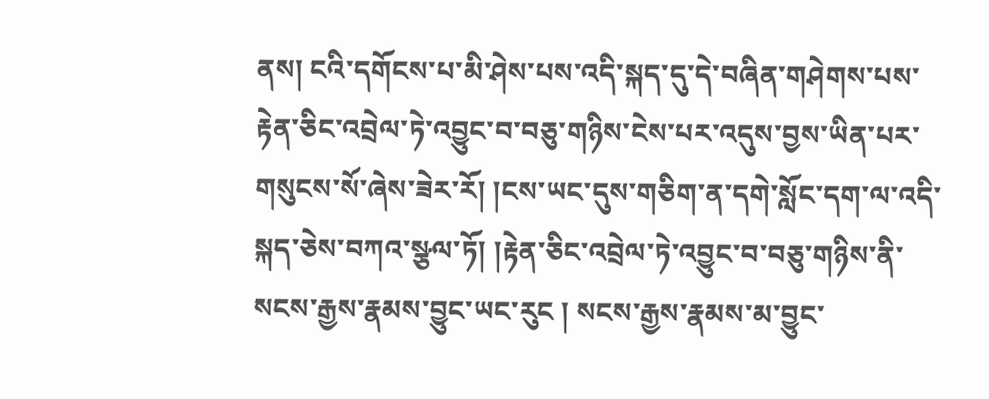ནས། ངའི་དགོངས་པ་མི་ཤེས་པས་འདི་སྐད་དུ་དེ་བཞིན་གཤེགས་པས་རྟེན་ཅིང་འབྲེལ་ཏེ་འབྱུང་བ་བཅུ་གཉིས་ངེས་པར་འདུས་བྱས་ཡིན་པར་གསུངས་སོ་ཞེས་ཟེར་རོ། །ངས་ཡང་དུས་གཅིག་ན་དགེ་སློང་དག་ལ་འདི་སྐད་ཅེས་བཀའ་སྩལ་ཏོ། །རྟེན་ཅིང་འབྲེལ་ཏེ་འབྱུང་བ་བཅུ་གཉིས་ནི་སངས་རྒྱས་རྣམས་བྱུང་ཡང་རུང ། སངས་རྒྱས་རྣམས་མ་བྱུང་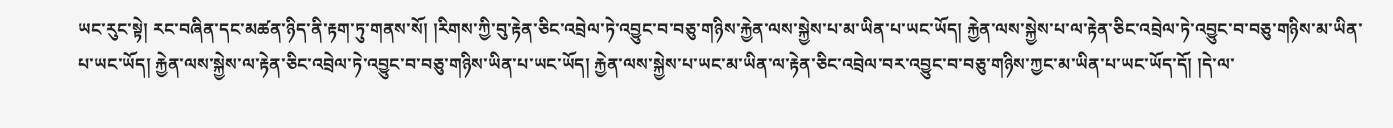ཡང་རུང་སྟེ། རང་བཞིན་དང་མཚན་ཉིད་ནི་རྟག་ཏུ་གནས་སོ། །རིགས་ཀྱི་བུ་རྟེན་ཅིང་འབྲེལ་ཏེ་འབྱུང་བ་བཅུ་གཉིས་རྐྱེན་ལས་སྐྱེས་པ་མ་ཡིན་པ་ཡང་ཡོད། རྐྱེན་ལས་སྐྱེས་པ་ལ་རྟེན་ཅིང་འབྲེལ་ཏེ་འབྱུང་བ་བཅུ་གཉིས་མ་ཡིན་པ་ཡང་ཡོད། རྐྱེན་ལས་སྐྱེས་ལ་རྟེན་ཅིང་འབྲེལ་ཏེ་འབྱུང་བ་བཅུ་གཉིས་ཡིན་པ་ཡང་ཡོད། རྐྱེན་ལས་སྐྱེས་པ་ཡང་མ་ཡིན་ལ་རྟེན་ཅིང་འབྲེལ་བར་འབྱུང་བ་བཅུ་གཉིས་ཀྱང་མ་ཡིན་པ་ཡང་ཡོད་དོ། །དེ་ལ་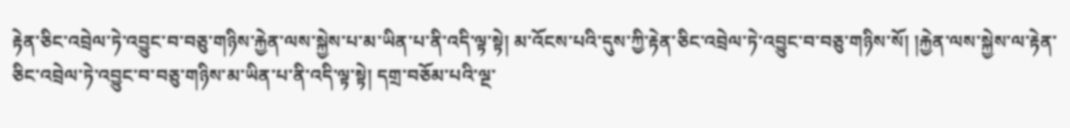རྟེན་ཅིང་འབྲེལ་ཏེ་འབྱུང་བ་བཅུ་གཉིས་རྐྱེན་ལས་སྐྱེས་པ་མ་ཡིན་པ་ནི་འདི་ལྟ་སྟེ། མ་འོངས་པའི་དུས་ཀྱི་རྟེན་ཅིང་འབྲེལ་ཏེ་འབྱུང་བ་བཅུ་གཉིས་སོ། །རྐྱེན་ལས་སྐྱེས་ལ་རྟེན་ཅིང་འབྲེལ་ཏེ་འབྱུང་བ་བཅུ་གཉིས་མ་ཡིན་པ་ནི་འདི་ལྟ་སྟེ། དགྲ་བཅོམ་པའི་ལྔ་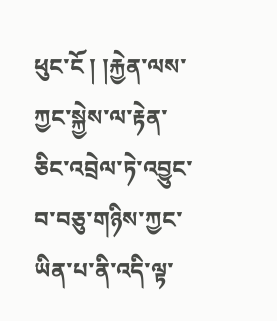ཕུང་ངོ ། །རྐྱེན་ལས་ཀྱང་སྐྱེས་ལ་རྟེན་ཅིང་འབྲེལ་ཏེ་འབྱུང་བ་བཅུ་གཉིས་ཀྱང་ཡིན་པ་ནི་འདི་ལྟ་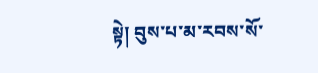སྟེ། བུས་པ་མ་རབས་སོ་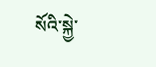སོའི་སྐྱེ་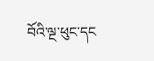བོའི་ལྔ་ཕུང་དང